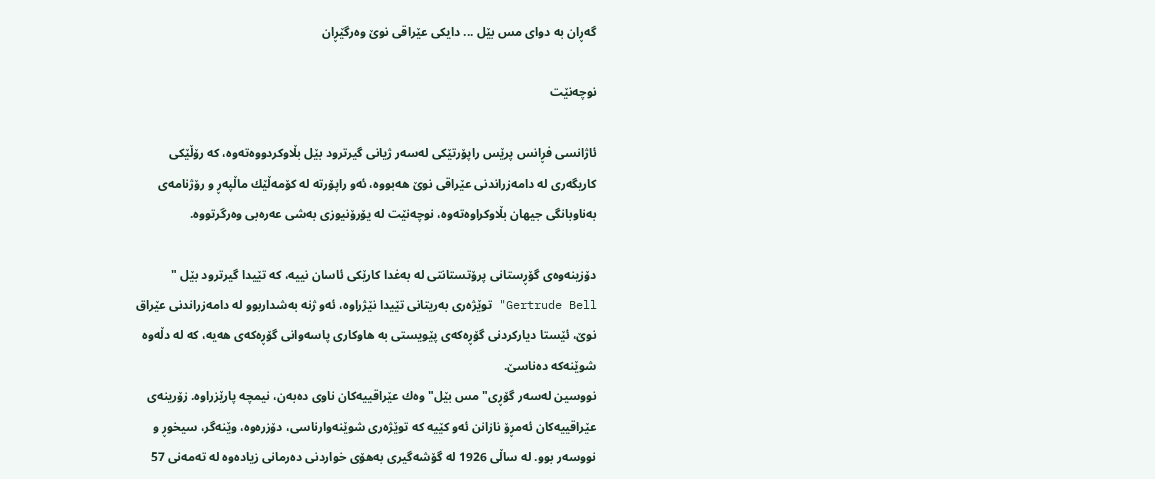گه‌ڕان به‌ دواى مس بێل ... دایكى عێراقى نوێ وەرگێڕان

نوچه‌نێت

ئاژانسى فڕانس پرێس راپۆرتێكى له‌سه‌ر ژیانى گیرترود بێل بڵاوكردووه‌ته‌وه‌، كه‌ رۆڵێكى كاریگه‌رى له‌ دامه‌زراندنى عێراقى نوێ هه‌بووه‌، ئه‌و راپۆرته‌ له‌ كۆمه‌ڵێك ماڵپه‌ڕ و رۆژنامه‌ى به‌ناوبانگى جیهان بڵاوكراوه‌ته‌وه‌، نوچه‌نێت له‌ یۆرۆنیوزى به‌شى عه‌ره‌بى وه‌رگرتووه‌.

دۆزینه‌وه‌ى گۆڕستانى پرۆتستانتى له‌ به‌غدا كارێكى ئاسان نییه‌، كه‌ تێیدا گیرترود بێل " Gertrude Bell" توێژه‌رى به‌ریتانى تێیدا نێژراوه‌، ئه‌و ژنه‌ به‌شداربوو له‌ دامه‌زراندنى عێراق نوێ، ئێستا دیاركردنى گۆڕه‌كه‌ى پێویستى به‌ هاوكاری پاسه‌وانى گۆڕه‌كه‌ى هه‌یه‌، كه‌ له‌ دڵه‌وه‌ شوێنه‌كه‌ ده‌ناسێ.
نووسین له‌سه‌ر گۆڕى"مس بێل" وه‌ك عێراقییه‌كان ناوى ده‌به‌ن، نیمچه‌ پارێزراوه‌. زۆرینه‌ى عێراقییه‌كان ئه‌مڕۆ نازانن ئه‌و كێیه‌ كه‌ توێژه‌رى شوێنه‌وارناسى، دۆزره‌وه‌، وێنه‌گر، سیخوڕ و نووسه‌ر بوو. له‌ ساڵى 1926 له‌ گۆشه‌گیرى به‌هۆى خواردنى ده‌رمانى زیاده‌وه‌ له‌ ته‌مه‌نى 57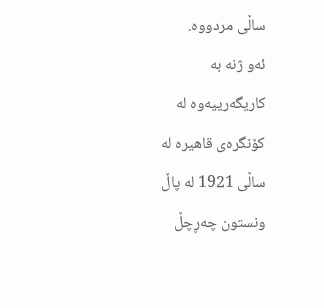ساڵى مردووه‌.
ئه‌و ژنه‌ به‌ كاریگه‌رییه‌وه‌ له‌ كۆنگره‌ى قاهیره‌ له‌ ساڵى 1921 له‌ پاڵ ونستون چه‌ڕچڵ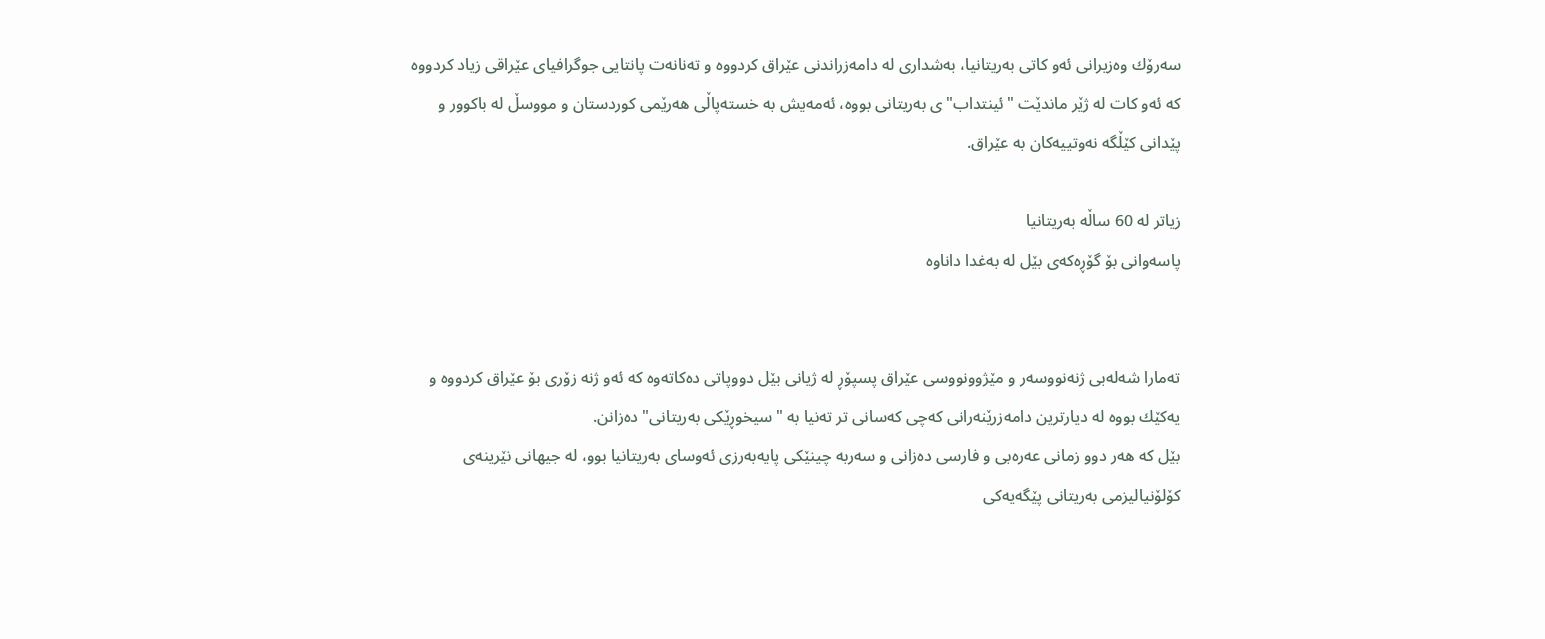سه‌رۆك وه‌زیرانى ئه‌و كاتى به‌ریتانیا، به‌شدارى له‌ دامه‌زراندنى عێراق كردووه‌ و ته‌نانه‌ت پانتایى جوگرافیاى عێراقى زیاد كردووه‌ كه‌ ئه‌و كات له‌ ژێر ماندێت "ئینتداب"ى به‌ریتانى بووه‌، ئه‌مه‌یش به‌ خسته‌پاڵى هه‌رێمى كوردستان و مووسڵ له‌ باكوور و پێدانى كێڵگه‌ نه‌وتییه‌كان به‌ عێراق.

زیاتر له‌ 60 ساڵه‌ به‌ریتانیا
پاسه‌وانى بۆ گۆڕه‌كه‌ى بێل له‌ به‌غدا داناوه‌


ته‌مارا شه‌له‌بى ژنه‌نووسه‌ر و مێژوونووسى عێراق پسپۆڕ له‌ ژیانى بێل دووپاتى ده‌كاته‌وه‌ كه‌ ئه‌و ژنه‌ زۆرى بۆ عێراق كردووه‌ و یه‌كێك بووه‌ له‌ دیارترین دامه‌زرێنه‌رانى كه‌چى كه‌سانى تر ته‌نیا به‌ "سیخوڕێكى به‌ریتانى" ده‌زانن.
بێل كه‌ هه‌ر دوو زمانى عه‌ره‌بى و فارسى ده‌زانى و سه‌ربه‌ چینێكى پایه‌به‌رزى ئه‌وساى به‌ریتانیا بوو، له‌ جیهانى نێرینه‌ى كۆلۆنیالیزمى به‌ریتانى پێگه‌یه‌كى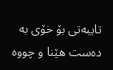تایبه‌تى بۆ خۆى به‌ ده‌ست هێنا و چووه‌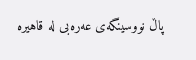پاڵ نووسینگه‌ى عه‌ره‌بى له‌ قاهیره‌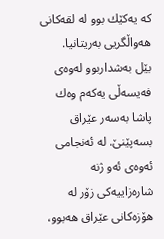كه‌ یه‌كێك بوو له‌ لقه‌كانى هه‌واڵگریى به‌ریتانیا.
بێل به‌شداربوو له‌وه‌ى فه‌یسه‌ڵى یه‌كه‌م وه‌ك پاشا به‌سه‌ر عێراق بسه‌پێنێ. له‌ ئه‌نجامى ئه‌وه‌ى ئه‌و ژنه‌ شاره‌زاییه‌كى زۆر له‌ هۆزه‌كانى عێراق هه‌بوو،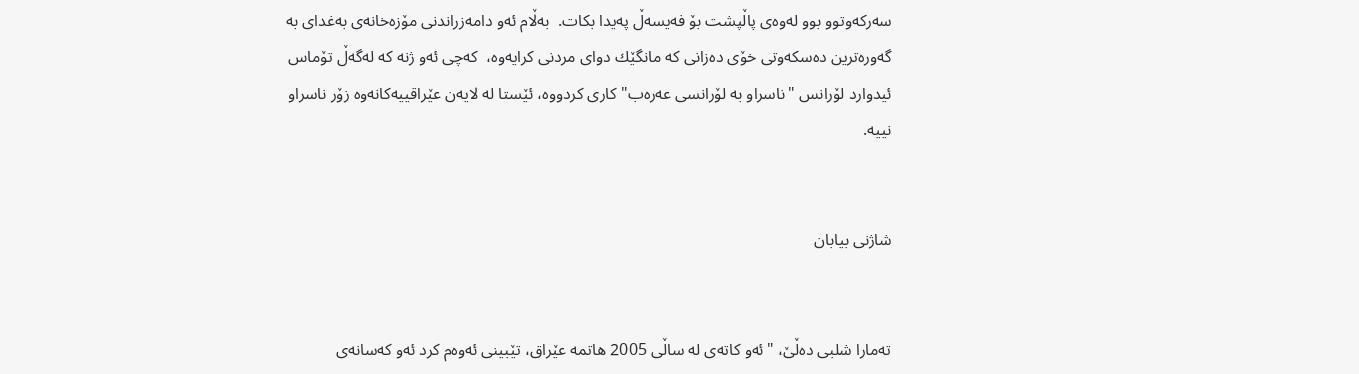سه‌ركه‌وتوو بوو له‌وه‌ى پاڵپشت بۆ فه‌یسه‌ڵ په‌یدا بكات.  به‌ڵام ئه‌و دامه‌زراندنى مۆزه‌خانه‌ى به‌غداى به‌ گه‌وره‌ترین ده‌سكه‌وتى خۆى ده‌زانى كه‌ مانگێك دواى مردنى كرایه‌وه‌،  كه‌چى ئه‌و ژنه‌ كه‌ له‌گه‌ڵ تۆماس ئیدوارد لۆرانس "ناسراو به‌ لۆرانسى عه‌ره‌ب" كارى كردووه‌، ئێستا له‌ لایه‌ن عێراقییه‌كانه‌وه‌ زۆر ناسراو نییه‌.


شاژنى بیابان


ته‌مارا شلبى ده‌ڵێ، "ئه‌و كاته‌ى له‌ ساڵى 2005 هاتمه‌ عێراق، تێبینى ئه‌وه‌م كرد ئه‌و كه‌سانه‌ى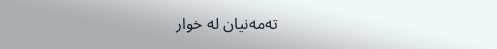ته‌مه‌نیان له‌ خوار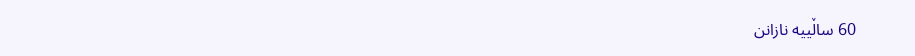60 ساڵییه‌ نازانن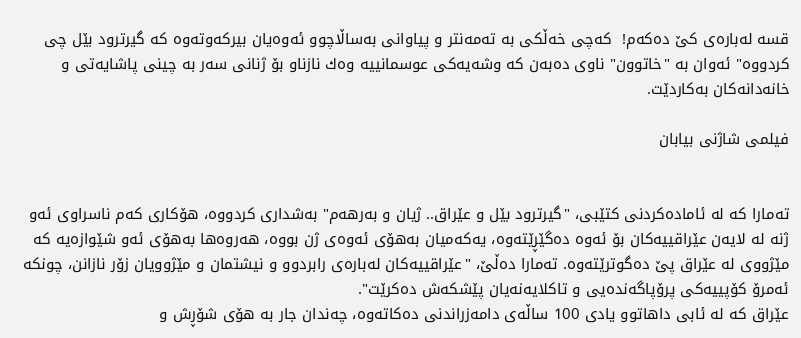قسه‌ له‌باره‌ى كێ ده‌كه‌م!  كه‌چى خه‌ڵكى به‌ ته‌مه‌نتر و پیاوانى به‌ساڵاچوو ئه‌وه‌یان بیركه‌وته‌وه‌ كه‌ گیرترود بێل چى كردووه‌" ئه‌وان به‌ "خاتوون" ناوى ده‌به‌ن كه‌ وشه‌یه‌كى عوسمانییه‌ وه‌ك نازناو بۆ ژنانى سه‌ر به‌ چینى پاشایه‌تى و خانه‌دانه‌كان به‌كاردێت.

فيلمى شاژنى بیابان


ته‌مارا كه‌ له‌ ئاماده‌كردنى كتێبى، "گیرترود بێل و عێراق.. ژیان و به‌رهه‌م" به‌شدارى كردووه‌، هۆكارى كه‌م ناسراوى ئه‌و ژنه‌ له‌ لایه‌ن عێراقییه‌كان بۆ ئه‌وه‌ ده‌گێڕێته‌وه،‌ یه‌كه‌میان به‌هۆى ئه‌وه‌ى ژن بووه‌، هه‌روه‌ها به‌هۆى ئه‌و شێوازه‌یه‌ كه‌ مێژووى له‌ عێراق پێ ده‌گوترێته‌وه‌. ته‌مارا ده‌ڵێ، "عێراقییه‌كان له‌باره‌ى رابردوو و نیشتمان و مێژوویان زۆر نازانن، چونكه‌ ئه‌مرۆ كۆپییه‌كى پرۆپاگه‌نده‌یى و تاكلایه‌نه‌یان پێشكه‌ش ده‌كرێت".
عێراق كه‌ له‌ ئابى داهاتوو یادى 100 ساڵه‌ى دامه‌زراندنى ده‌كاته‌وه‌، چه‌ندان جار به‌ هۆى شۆڕش و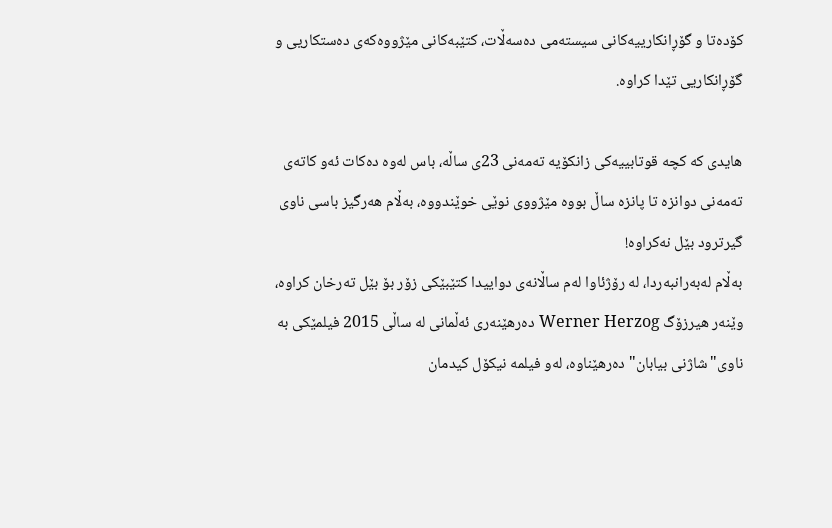كۆده‌تا و گۆڕانكارییه‌كانى سیسته‌مى ده‌سه‌ڵات، كتێبه‌كانى مێژووه‌كه‌ى ده‌ستكاریى و گۆڕانكاریى تێدا كراوه‌.

هایدى كه‌ كچه‌ قوتابییه‌كى زانكۆیه‌ ته‌مه‌نى 23ى ساڵه‌، باس له‌وه‌ ده‌كات ئه‌و كاته‌ى ته‌مه‌نى دوانزه‌ تا پانزه‌ ساڵ بووه‌ مێژووى نوێى خوێندووه‌، به‌ڵام هه‌رگیز باسى ناوى گیرترود بێل نه‌كراوه‌!
به‌ڵام له‌به‌رانبه‌ردا، له‌ رۆژئاوا له‌م ساڵانه‌ى دواییدا كتێبێكى زۆر بۆ بێل ته‌رخان كراوه‌،  وێنه‌ر هیرزۆگ Werner Herzog ده‌رهێنه‌رى ئه‌ڵمانى له‌ ساڵى 2015 فیلمێكى به‌ ناوى"شاژنى بیابان" ده‌رهێناوه‌، له‌و فیلمه‌ نیكۆل كیدمان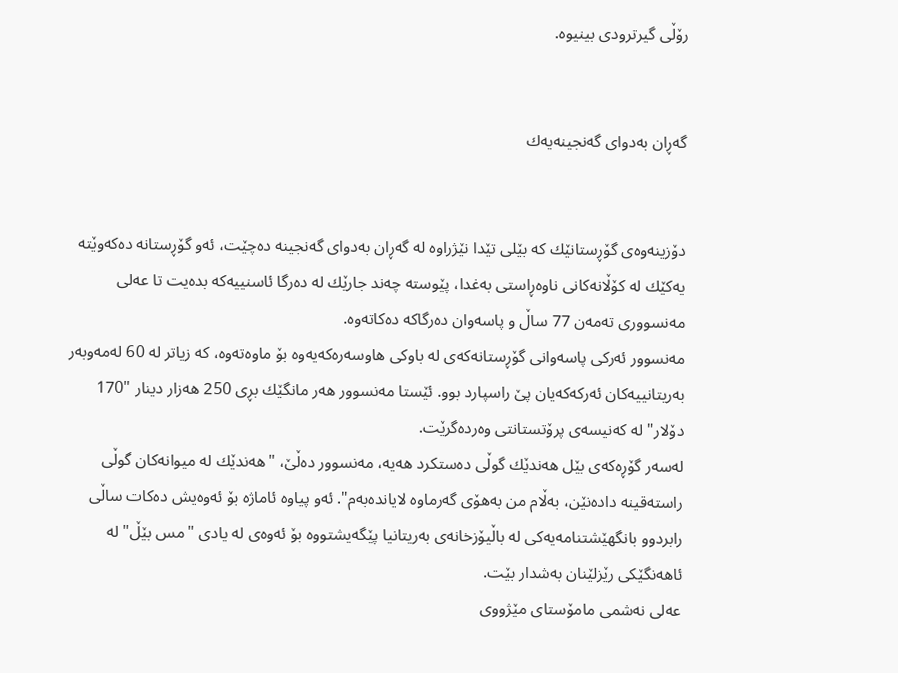رۆڵى گیرترودى بینیوه‌.


گه‌ڕان به‌دواى گه‌نجینه‌یه‌ك


دۆزینه‌وه‌ى گۆڕستانێك كه‌ بێلى تێدا نێژراوه‌ له‌ گه‌ڕان به‌دواى گه‌نجینه‌ ده‌چێت، ئه‌و گۆڕستانه‌ ده‌كه‌وێته‌ یه‌كێك له‌ كۆڵانه‌كانى ناوه‌ڕاستى به‌غدا، پێوسته‌ چه‌ند جارێك له‌ ده‌رگا ئاسنییه‌كه‌ بده‌یت تا عه‌لى مه‌نسوورى ته‌مه‌ن 77 ساڵ و پاسه‌وان ده‌رگاكه‌ ده‌كاته‌وه‌.
مه‌نسوور ئه‌ركى پاسه‌وانى گۆڕستانه‌كه‌ى له‌ باوكى هاوسه‌ره‌كه‌یه‌وه‌ بۆ ماوه‌ته‌وه‌، كه‌ زیاتر له‌ 60 له‌مه‌وبه‌ر به‌ریتانییه‌كان ئه‌ركه‌كه‌یان پێ راسپارد بوو. ئێستا مه‌نسوور هه‌ر مانگێك بڕى 250 هه‌زار دینار "170 دۆلار" له‌ كه‌نیسه‌ى پرۆتستانتى وه‌رده‌گرێت.
له‌سه‌ر گۆڕه‌كه‌ى بێل هه‌ندێك گوڵى ده‌ستكرد هه‌یه‌، مه‌نسوور ده‌ڵێ، "هه‌ندێك له‌ میوانه‌كان گوڵى راسته‌قینه‌ داده‌نێن، به‌ڵام من به‌هۆى گه‌رماوه‌ لایانده‌به‌م". ئه‌و پیاوه‌ ئاماژه‌ بۆ ئه‌وه‌یش ده‌كات ساڵى رابردوو بانگهێشتنامه‌یه‌كى له‌ باڵیۆزخانه‌ى به‌ریتانیا پێگه‌یشتووه‌ بۆ ئه‌وه‌ى له‌ یادى "مس بێڵ" له‌ ئاهه‌نگێكى رێزلێنان به‌شدار بێت.
عه‌لى نه‌شمى مامۆستاى مێژووى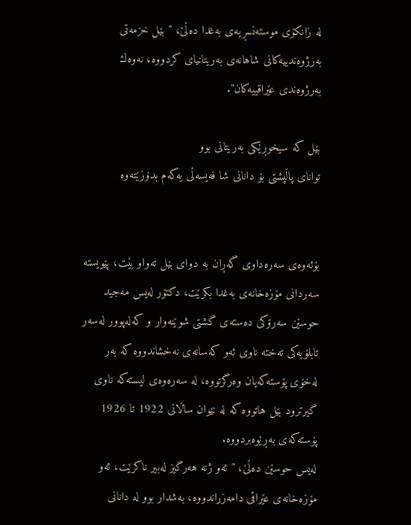له‌ زانكۆى موسته‌نسڕیه‌ى به‌غدا ده‌ڵێ، "بێل خزمه‌تى به‌رژوه‌ندییه‌كانى شاهانه‌ى به‌ریتانیاى كردووه‌، نه‌وه‌ك به‌رژوه‌ندی عێراقییه‌كان".

بێل كه‌ سیخوڕێكى به‌ریتانى بوو
تواناى پاڵپشتى بۆ دانانى شا فه‌یسه‌ڵى یه‌كه‌م بدۆزێته‌وه‌


بۆئه‌وه‌ى سه‌ره‌داوى گه‌ڕان به‌ دواى بێل ته‌واو بێت، پێویسته‌ سه‌ردانى مۆزه‌خانه‌ى به‌غدا بكرێت، دكتۆر له‌یس مه‌جید حوسێن سه‌رۆكى ده‌سته‌ى گشتى شوێنه‌وار و كه‌له‌پوور له‌سه‌ر تابلۆیه‌كى ته‌خته‌ ناوى ئه‌و كه‌سانه‌ى نه‌خشاندووه‌ كه‌ به‌ر له‌خۆى پۆسته‌كه‌یان وه‌رگرتووه‌، له‌ سه‌ره‌وه‌ى لیسته‌كه‌ ناوى گیرترود بێل هاتووه‌ كه‌ له‌ نێوان ساڵانى 1922 تا 1926 پۆسته‌كه‌ى به‌ڕێوه‌بردووه‌.
له‌یس حوسێن ده‌ڵێ، "ئه‌و ژنه‌ هه‌رگیز له‌بیر ناكرێت، ئه‌و مۆزه‌خانه‌ى عێراقى دامه‌زراندووه‌، به‌شدار بوو له‌ دانانى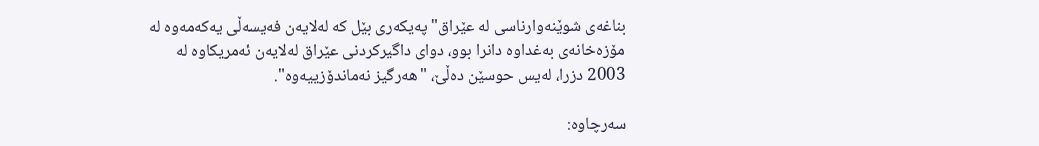بناغه‌ى شوێنه‌وارناسى له‌ عێراق" په‌یكه‌رى بێل كه‌ له‌لایه‌ن فه‌یسه‌ڵى یه‌كه‌مه‌وه‌ له‌ مۆزه‌خانه‌ى به‌غداوه‌ دانرا بوو، دواى داگیركردنى عێراق له‌لایه‌ن ئه‌مریكاوه‌ له‌ 2003 دزرا، له‌یس حوسێن ده‌ڵێ، "هه‌رگیز نه‌ماندۆزییه‌وه‌".

سه‌رچاوه‌: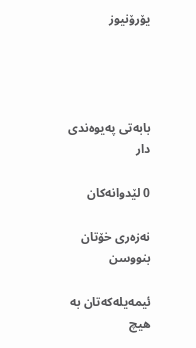یۆرۆنیوز




بابەتی پەیوەندی دار

0 لێدوانەکان

نەزەری خۆتان بنووسن

ئیمەیلەکەتان بە هیچ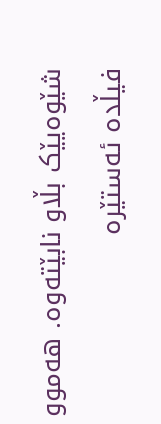شێوەیێک بڵاو نابێتەوە. هەموو فیڵدە ئەستێرە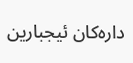دارەکان ئیجبارین